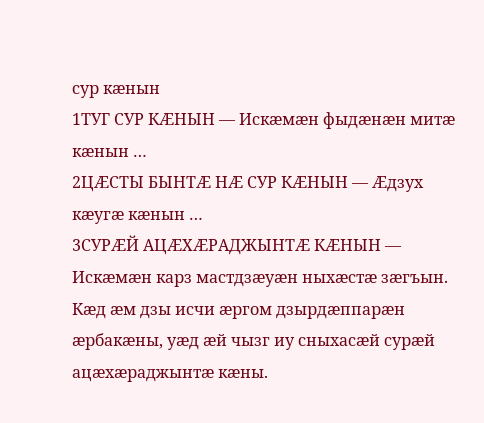сур кæнын
1ТУГ СУР КÆНЫН — Искæмæн фыдæнæн митæ кæнын …
2ЦÆСТЫ БЫНТÆ НÆ СУР КÆНЫН — Æдзух кæугæ кæнын …
3СУРÆЙ АЦÆХÆРАДЖЫНТÆ КÆНЫН — Искæмæн карз мастдзæуæн ныхæстæ зæгъын. Кæд æм дзы исчи æргом дзырдæппарæн æрбакæны, уæд æй чызг иу сныхасæй сурæй ацæхæраджынтæ кæны.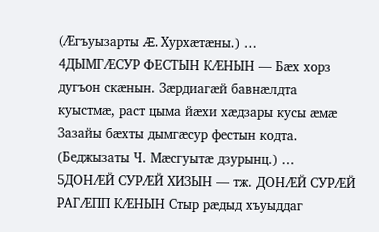(Æгъуызарты Æ. Хурхæтæны.) …
4ДЫМГÆСУР ФЕСТЫН КÆНЫН — Бæх хорз дугъон скæнын. Зæрдиагæй бавнæлдта куыстмæ, раст цыма йæхи хæдзары кусы æмæ Зазайы бæхты дымгæсур фестын кодта. (Беджызаты Ч. Мæсгуытæ дзурынц.) …
5ДОНÆЙ СУРÆЙ ХИЗЫН — тж. ДОНÆЙ СУРÆЙ РАГÆПП КÆНЫН Стыр рæдыд хъуыддаг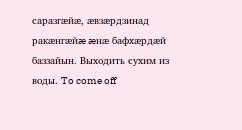саразгæйæ, æвзæрдзинад ракæнгæйæ æнæ бафхæрдæй баззайын. Выходить сухим из воды. To come off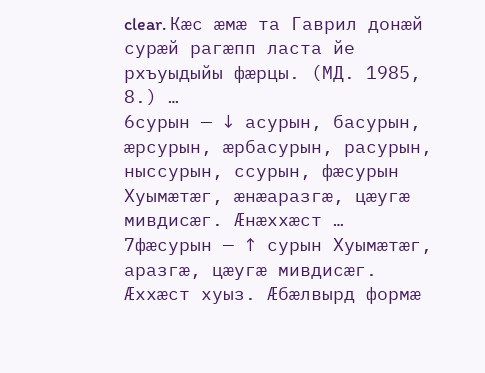clear. Кæс æмæ та Гаврил донæй сурæй рагæпп ласта йе рхъуыдыйы фæрцы. (МД. 1985, 8.) …
6сурын — ↓ асурын, басурын, æрсурын, æрбасурын, расурын, ныссурын, ссурын, фæсурын Хуымæтæг, æнæаразгæ, цæугæ мивдисæг. Æнæххæст …
7фæсурын — ↑ сурын Хуымæтæг, аразгæ, цæугæ мивдисæг. Æххæст хуыз. Æбæлвырд формæ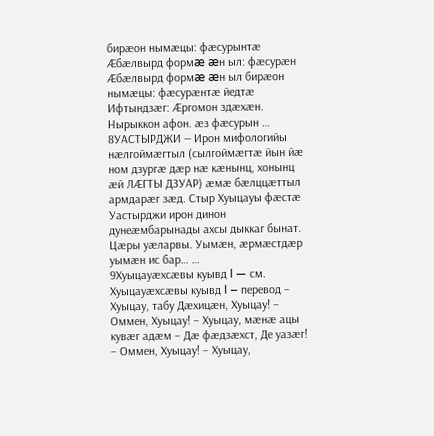бирæон нымæцы: фæсурынтæ Æбæлвырд формæ æн ыл: фæсурæн Æбæлвырд формæ æн ыл бирæон нымæцы: фæсурæнтæ йедтæ Ифтындзæг: Æргомон здæхæн. Нырыккон афон. æз фæсурын …
8УАСТЫРДЖИ — Ирон мифологийы нæлгоймæгтыл (сылгоймæгтæ йын йæ ном дзургæ дæр нæ кæнынц, хонынц æй ЛÆГТЫ ДЗУАР) æмæ бæлццæттыл армдарæг зæд. Стыр Хуыцауы фæстæ Уастырджи ирон динон дунеæмбарынады ахсы дыккаг бынат. Цæры уæларвы. Уымæн, æрмæстдæр уымæн ис бар… …
9Хуыцауæхсæвы куывд I — см. Хуыцауæхсæвы куывд I – перевод – Хуыцау, табу Дæхицæн, Хуыцау! – Оммен, Хуыцау! – Хуыцау, мæнæ ацы кувæг адæм – Дæ фæдзæхст, Де уазæг! – Оммен, Хуыцау! – Хуыцау,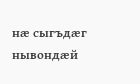нæ сыгъдæг нывондæй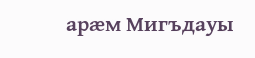арæм Мигъдауы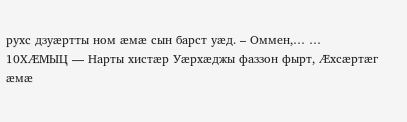рухс дзуæртты ном æмæ сын барст уæд. – Оммен,… …
10ХÆМЫЦ — Нарты хистæр Уæрхæджы фаззон фырт, Æхсæртæг æмæ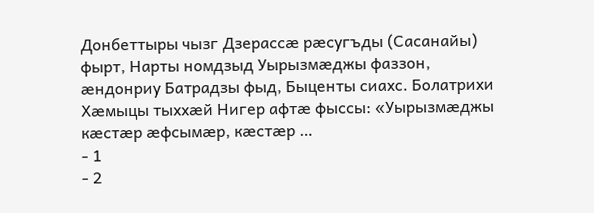Донбеттыры чызг Дзерассæ рæсугъды (Сасанайы) фырт, Нарты номдзыд Уырызмæджы фаззон, æндонриу Батрадзы фыд, Быценты сиахс. Болатрихи Хæмыцы тыххæй Нигер афтæ фыссы: «Уырызмæджы кæстæр æфсымæр, кæстæр …
- 1
- 2